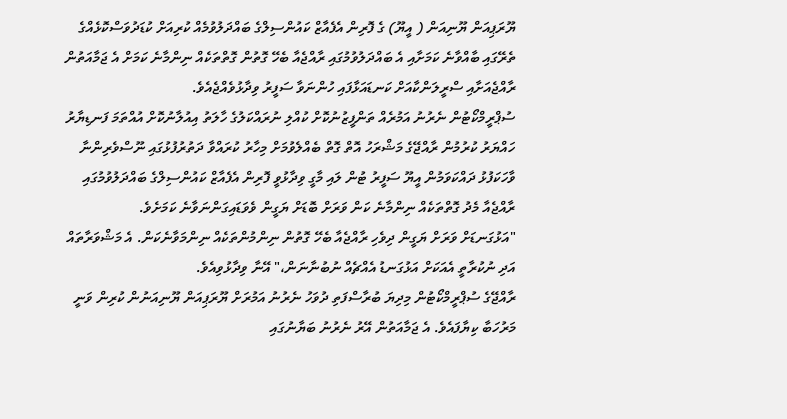ޔޫރަޕިއަން ޔޫނިއަން ( އީޔޫ) ގެ ފޮރިން އެފެއާޒް ކައުންސިލްގެ ބައްދަލުވުމެއް ކުރިއަށް ކުޑަދުވަސްކޮޅެއްގެ ތެރޭގައި ބާއްވާނެ ކަމަށާއި އެ ބައްދަލުވުމުގައި ރާއްޖެއާ ބެހޭ ގޮތުން ގޮތްތަކެއް ނިންމާނެ ކަމަށް އެ ޖަމާއަތުން ރާއްޖެއަށާއި ސްރީލަންކާއަށް ކަނޑައަޅާފައި ހުންނަވާ ސަފީރު ވިދާޅުވެއްޖެއެވެ.
ސުޕްރީމްކޯޓުން ނެރުނު އަމުރެއް ތަންފީޒުނުކޮށް ކުއްލި ނުރައްކަލުގެ ހާލަތު އިއުލާނުކޮށް އުއްތަމަ ފަނޑިޔާރު ހައްޔަރު ކުރުމުން ރާއްޖޭގެ މަޝްރަހު އޮތް ގޮތް ބެއްލެވުމަށް މިހާރު ކުރައްވާ ދަތުރުފުޅުގައި ނޫސްވެރިންނާ ވާހަކަފުޅު ދައްކަވަމުން އީޔޫ ސަފީރު ޓުން ލައި މާގީ ވިދާޅުވީ ފޮރިން އެފެއާޒް ކައުންސިލްގެ ބައްދަލުވުމުގައި ރާއްޖެއާ މެދު ގޮތްތަކެއް ނިންމާނެ ކަން ވަރަށް ބޮޑަށް ޔަގީން ވެވަޑައިގަންނަވާނެ ކަމަށެވެ.
"އަޅުގަނޑަށް ވަރަށް ޔަގީން ދިވެހި ރާއްޖެއާ ބެހޭ ގޮތުން ނިންމުންތަކެއް ނިންމަވާނެކަން. އެ މަޝްވަރާތައް އަދި ނުކުރާތީ އެއަކަށް އަޅުގަނޑު އެއްޗެއް ނުބުނާނަން،" އޭނާ ވިދާޅުވިއެވެ.
ރާއްޖޭގެ ސުޕްރީމްކޯޓުން މިދިޔަ ބުރާސްފަތި ދުވަހު ނެރުނު އަމުރަށް ޔޫރަޕިއަން ޔޫނިއަނުން ކުރިން ވަނީ މަރުހަބާ ކިޔާފައެވެ. އެ ޖަމާއަތުން އޭރު ނެރުނު ބަޔާނުގައި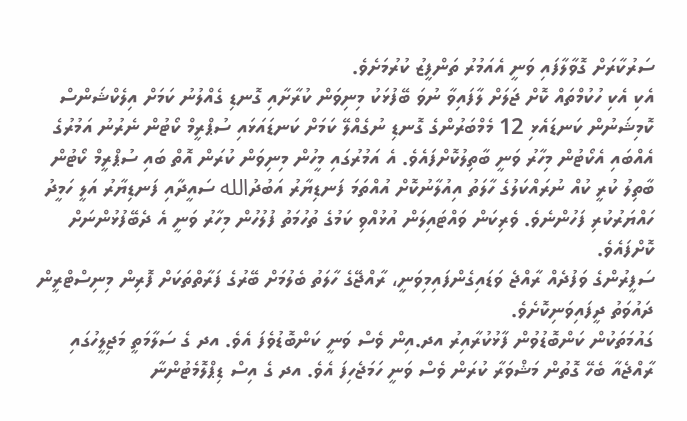ސަރުކާރަށް ގޮވާލާފައި ވަނީ އެއަމުރު ތަންފީޒު ކުރުމަށެވެ.
އެކި އެކި ހުކުމްތައް ކޮށް ޖަލަށް ލާފައިވާ ނުވަ ބޭފުޅަކު މިނިވަން ކުރާށާއި ގޮނޑި ގެއްލުނު ކަމަށް އިލެކްޝަންސް ކޮމިޝަނުން ކަނޑައެޅި 12 މެމްބަރުންގެ ގޮނޑި ނުގެއްލޭ ކަމަށް ކަނޑައަޅައި ސުޕްރީމް ކޯޓުން ނެރުނު އަމުރުގެ އެއްބައި އެކޯޓުން މިހާރު ވަނީ ބާތިލުކޮށްފައެވެ. އެ އަމުރުގައި މީހުން މިނިވަން ކުރަން އޮތް ބައި ސުޕްރީމް ކޯޓުން ބާތިލު ކުރީ ކުއް ނުރައްކަލުގެ ހާލަތު އިއުލާނުކޮށް އުއްތަމަ ފަނޑިޔާރު އަބުދުالله ސައީދާއި ފަނޑިޔާރު އަލީ ހަމީދު ހައްޔަރުކުރި ފަހުންނެވެ. ވެރިކަން ވައްޓައިލަން އުޅުއްވި ކަމުގެ ތުހުމަތު ފުލުހުން މިހާރު ވަނީ އެ ދެބޭފުޅުންނަށް ކޮށްފައެވެ.
ސަފީރުންގެ ވަފުދެއް ރާއްޖެ ވަޑައިގެންފައިމިވަނީ، ރާއްޖޭގެ ހާލަތު ބެލުމަށް ބޭރުގެ ފަރާތްތަކަށް ފޮރިން މިނިސްޓްރީން ދައުވަތު ދީފައިވަނިކޮށެވެ.
ގައުމަތަކުން ކަންބޮޑުވުން ފާޅުކުރާއިރު އދ.އިން ވެސް ވަނީ ކަންބޮޑުވެފަ އެވެ. އދ ގެ ސަލާމަތީ މަޖިލީހުގައި ރާއްޖެއާ ބެހޭ ގޮތުން މަޝްވަރާ ކުރަން ވެސް ވަނީ ހަމަޖެހިފަ އެވެ. އދ ގެ އިސް ޑިޕްލޮމެޓުންނާ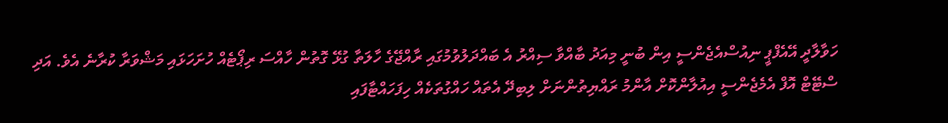ހަވާލާދީ އޭއެފްޕީ ނިއުސްއެޖެންސީ އިން ބުނީ މިއަދު ބާއްވާ ސިއްރު އެ ބައްދަލުވުމުގައި ރާއްޖޭގެ ހާލަތާ ގުޅޭ ގޮތުން ހާއްސަ ރިޕޯޓެއް ހުށަހަޅައި މަޝްވަރާ ކުރާނެ އެވެ. އަދި ސްޓޭޓް އޮފް އެމެޖެންސީ އިއުލާންކޮށް އާންމު ރައްޔިތުންނަށް ލިބިދޭ އެތައް ހައްގުތަކެއް ހިފަހައްޓާފައި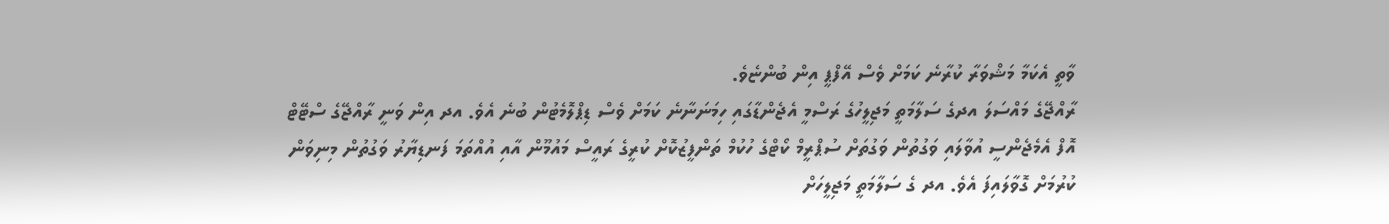ވާތީ އެކަމާ މަޝްވަރާ ކުރާނެ ކަމަށް ވެސް އޭފްޕީ އިން ބުންޏެވެ.
ރާއްޖޭގެ މައްސަލަ އދގެ ސަލާމަތީ މަޖިލީހުގެ ރަސްމީ އެޖެންޑާގައި ހިމަނަނާނެ ކަމަށް ވެސް ޑިޕްލޮމެޓުން ބުނެ އެވެ. އދ އިން ވަނީ ރާއްޖޭގެ ސްޓޭޓް އޮފް އެމެޖެންސީ އުވާލައި ވަގުތުން ވަގުތަށް ސުޕްރީމް ކޯޓްގެ ހުކުމް ތަންފީޒުކޮށް ކުރީގެ ރައީސް މައުމޫން އާއި އުއްތަމަ ފަނޑިޔާރު ވަގުތުން މިނިވަން ކުރުމަށް ގޮވާލައިފަ އެވެ. އދ ގެ ސަލާމަތީ މަޖިލީހަށް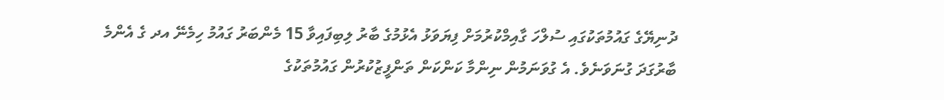ދުނިޔޭގެ ގައުމުތަކުގައި ސުލްހަ ގާއިމްކުރުމަށް ފިޔަވަޅު އެޅުމުގެ ބާރު ލިބިފައިވާ 15 މެންބަރު ގައުމު ހިމެނޭ އދ ގެ އެންމެ ބާރުގަދަ ގުނަވަނެވެ. އެ ގުވަނަމުން ނިންމާ ކަންކަން ތަންފީޒުކުރުން ގައުމުތަކުގެ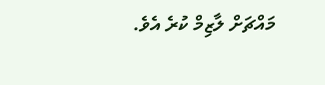މައްޗަށް ލާޒިމް ކުރެ އެވެ.